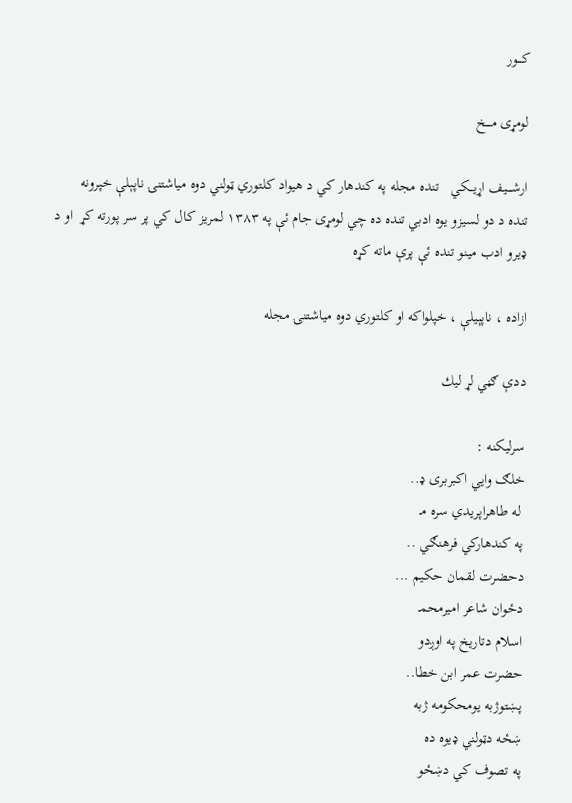کـــور

لومړی مــــخ

ارشــــيف اړيـــکي   تنده مجله په کندهار کي د هيواد کلتوري ټولني دوه مياشتنۍ ناپېلې خپرونه            تنده د دو لسيزو يوه ادبي تنده ده چي لومړی جام ئې په ١٣٨٣ لمريز کال کي پر سر پورته کړ  او د ډيرو ادب مينو تنده ئې پرې ماته کړه

ازاده ، ناپېيلې ، خپلواکه او کلتوري دوه مياشتنۍ مجله

ددې ګڼي لړ ليك

سرليکنه :
خلګ وايي اکبربری ډ..
 له طاهراپريدي سره مـ
په کندهارکي فرهنګي ..
دحضرت لقمان حکيم ...
دځوان شاعر اميرمحمـ
اسلام دتاريخ په اوږدو
حضرت عمر ابن خطا..
پښتوژبه يومحکومه ژبه
ښځه دټولني ډيوه ده
په تصوف کي دښځو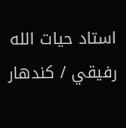استاد حيات الله رفيقي / كندهار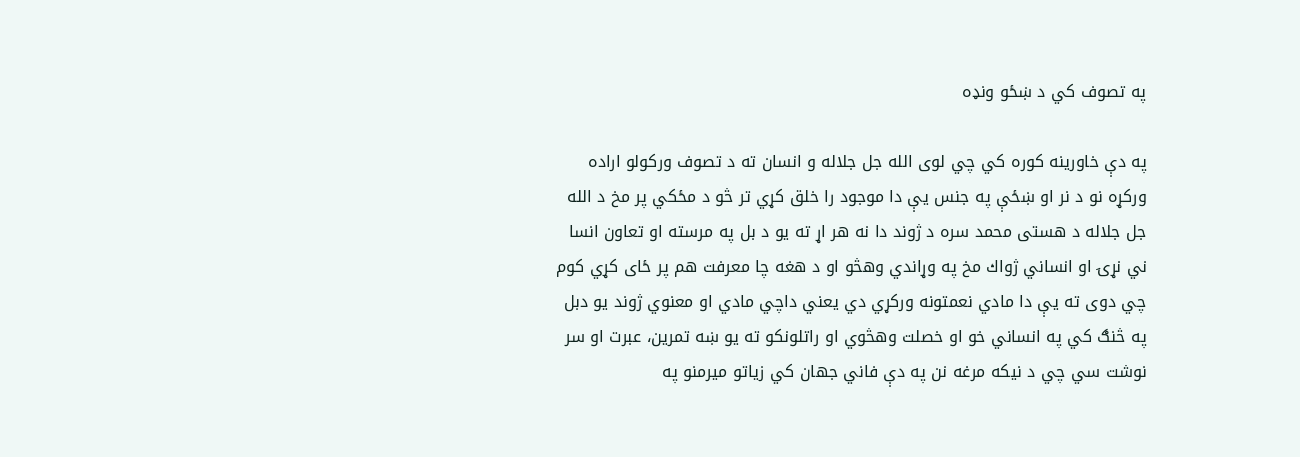په تصوف كي د ښځو ونډه

په دې خاورينه كوره كي چي لوى الله جل جلاله و انسان ته د تصوف وركولو اراده وركړه نو د نر او ښځې په جنس يې دا موجود را خلق كړي تر څو د مځكي پر مخ د الله جل جلاله د هستى محمد سره د ژوند دا نه هر اړ ته يو د بل په مرسته او تعاون انسا ني نړۍ او انساني ژواك مخ په وړاندي وهڅو او د هغه چا معرفت هم پر ځاى كړي كوم چي دوى ته يې دا مادي نعمتونه وركړي دي يعني داچي مادي او معنوي ژوند يو دبل په څنګ كي په انساني خو او خصلت وهڅوي او راتلونكو ته يو ښه تمرين، عبرت او سر نوشت سي چي د نيكه مرغه نن په دې فاني جهان كي زياتو ميرمنو په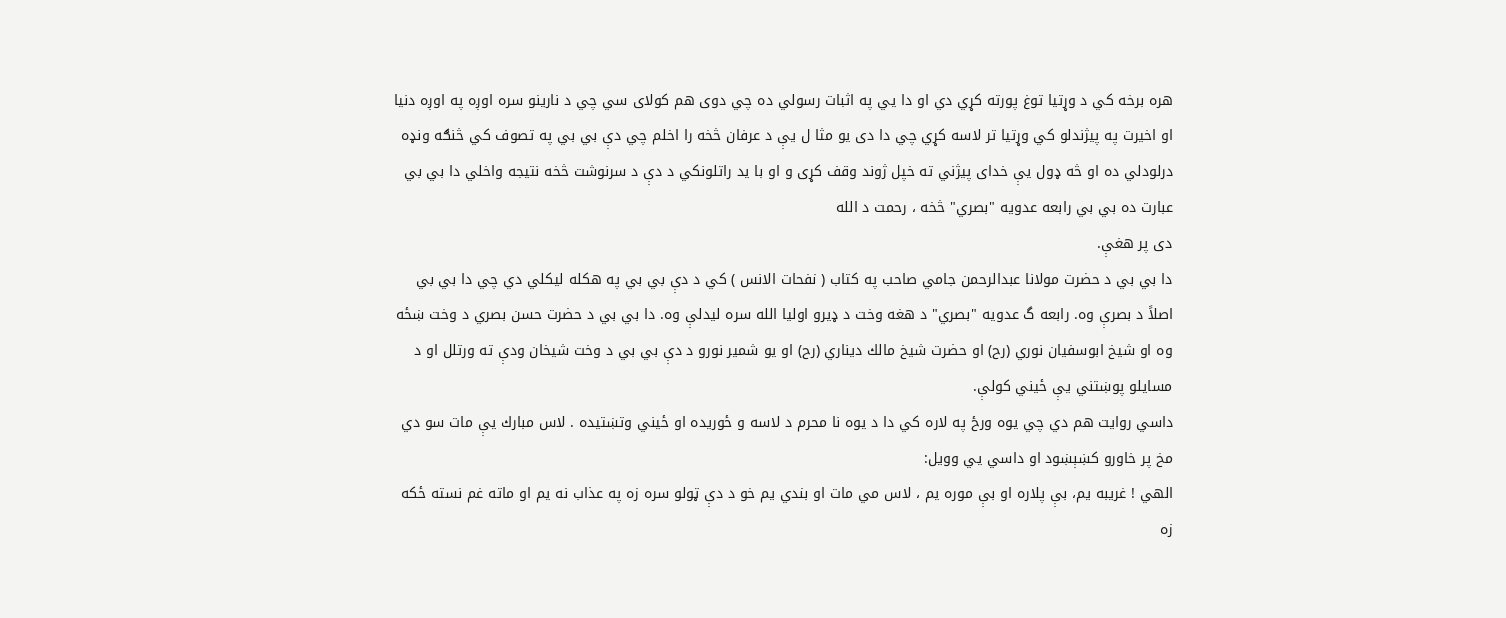هره برخه كي د وړتيا توغ پورته كړي دي او دا يي په اثبات رسولي ده چي دوى هم كولاى سي چي د نارينو سره اوږه په اوږه دنيا او اخيرت په پيژندلو كي وړتيا تر لاسه كړي چي دا دى يو مثا ل يې د عرفان څخه را اخلم چي دې بي بي په تصوف كي څنګه ونډه درلودلي ده او څه ډول يې خداى پيژني ته خپل ژوند وقف كړى و او با يد راتلونكي د دې د سرنوشت څخه نتيجه واخلي دا بي بي
عبارت ده بي بي رابعه عدويه "بصري" څخه ، رحمت د الله
دى پر هغې.
دا بي بي د حضرت مولانا عبدالرحمن جامي صاحب په كتاب ( نفحات الانس ) كي د دې بي بي په هكله ليكلي دي چي دا بي بي اصلاً د بصرې وه. رابعه گ عدويه "بصري" د هغه وخت د ډيرو اوليا الله سره ليدلې وه. دا بي بي د حضرت حسن بصري د وخت ښځه وه او شيخ ابوسفيان نوري (رح) او حضرت شيخ مالك ديناري (رح) او يو شمير نورو د دې بي بي د وخت شيخان ودې ته ورتلل او د مسايلو پوښتني يې ځيني كولې.
داسي روايت هم دي چي يوه ورځ په لاره كي دا د يوه نا محرم د لاسه و ځوريده او ځيني وتښتيده . لاس مبارك يې مات سو دي مخ پر خاورو كښېښود او داسي يي وويل:
الهي ! غريبه يم، بې پلاره او بې موره يم ، لاس مي مات او بندي يم خو د دې ټولو سره زه په عذاب نه يم او ماته غم نسته ځكه زه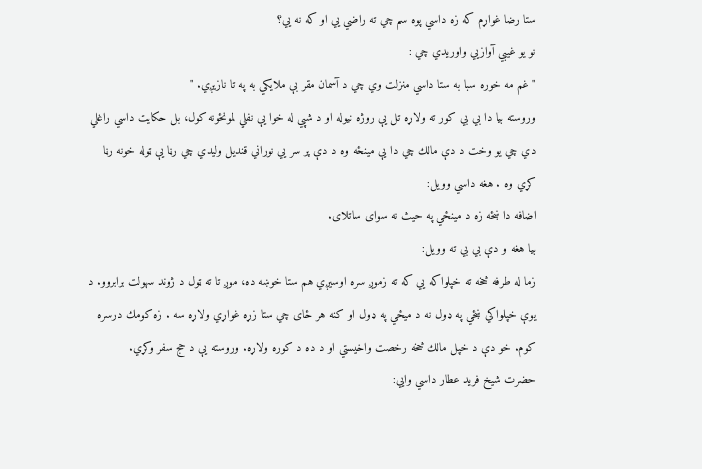ستا رضا غواړم كه زه داسي پوه سم چي ته راضي يي او كه نه يي؟
نو يو غيبي آوازيي واوريدي چي :
" غم مه خوره سبا به ستا داسي منزلت وي چي د آسمان مقر بې ملايكي به په تا نازيږي. "
وروسته بيا دا بي بي كور ته ولاړه تل يې روژه نيوله او د شپي له خوا يې نفلي لمونځونه كول، بل حكايت داسي راغلي دي چي يو وخت د دې مالك چي دا يې مينځه وه د دې پر سر يي نوراني قنديل وليدي چي رڼا يې ټوله خونه رڼا كړي وه . هغه داسي وويل:
اضافه دا ښځه زه د مينځي په حيث نه سواى ساتلاى.
بيا هغه و دې بي بي ته وويل:
زما له طرفه څخه ته خپلواكه يي كه ته زموږ سره اوسيږي هم ستا خوښه ده، موږ تا ته ټول د ژوند سهولت برابروو. د يوې خپلواكي ښځي په ډول نه د ميځي په ډول او كنه هر ځاى چي ستا زړه غواړي ولاړه سه . زه كومك درسره كوم. خو دې د خپل مالك څخه رخصت واخيستي او د ده د كوره ولاړه. وروسته يې د حج سفر وكړي.
حضرت شيخ فريد عطار داسي وايي: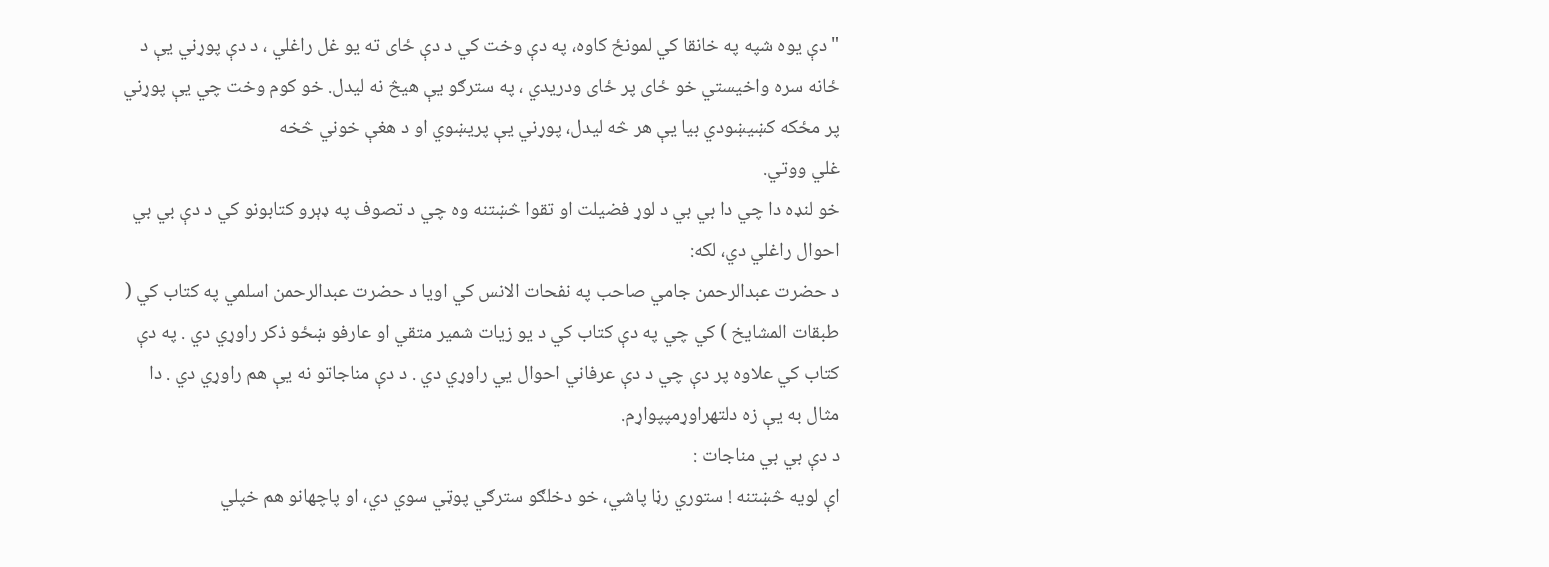" دې يوه شپه په خانقا كي لمونځ كاوه، په دې وخت كي د دې ځاى ته يو غل راغلي ، د دې پوړني يې د ځانه سره واخيستي خو ځاى پر ځاى ودريدي ، په سترګو يې هيڅ نه ليدل. خو كوم وخت چي يې پوړني پر مځكه كښيښودي بيا يې هر څه ليدل، پوړني يې پريښوي او د هغې خوني څخه
غلي ووتي.
خو لنډه دا چي دا بي بي د لوړ فضيلت او تقوا څښتنه وه چي د تصوف په ډېرو كتابونو كي د دې بي بي احوال راغلي دي، لكه:
د حضرت عبدالرحمن جامي صاحب په نفحات الانس كي اويا د حضرت عبدالرحمن اسلمي په كتاب كي ( طبقات المشايخ ) كي چي په دې كتاب كي د يو زيات شمير متقي او عارفو ښځو ذكر راوړي دي . په دې كتاب كي علاوه پر دې چي د دې عرفاني احوال يي راوړي دي . د دې مناجاتو نه يې هم راوړي دي . دا مثال به يې زه دلتهراوړمپپواړم.
د دې بي بي مناجات :
اې لويه څښتنه ! ستوري رڼا پاشي، خو دخلګو سترګي پوټي سوي دي، او پاچهانو هم خپلي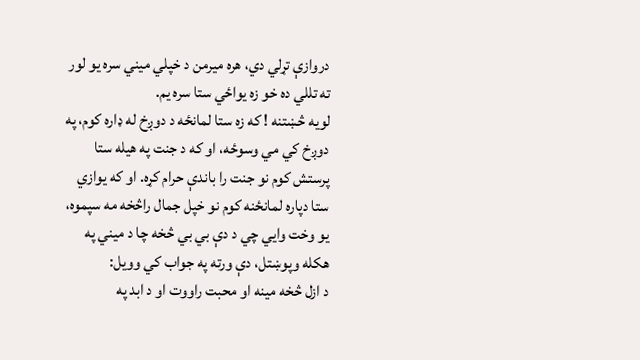دروازې تړلي دي، هره ميرمن د خپلي ميني سره يو لور ته تللي ده خو زه يواځي ستا سره يم.
لويه څښتنه ! كه زه ستا لمانځه د دوږخ له ډاره كوم، په دوږخ كي مي وسوځه، او كه د جنت په هيله ستا پرستش كوم نو جنت را باندې حرام كړه. او كه يوازي ستا دپاره لمانځنه كوم نو خپل جمال راڅخه مه سپموه، يو وخت وايي چي د دې بي بي څخه چا د ميني په هكله وپوښتل، دې ورته په جواب كي وويل:
د ازل څخه مينه او محبت راووت او د ابد په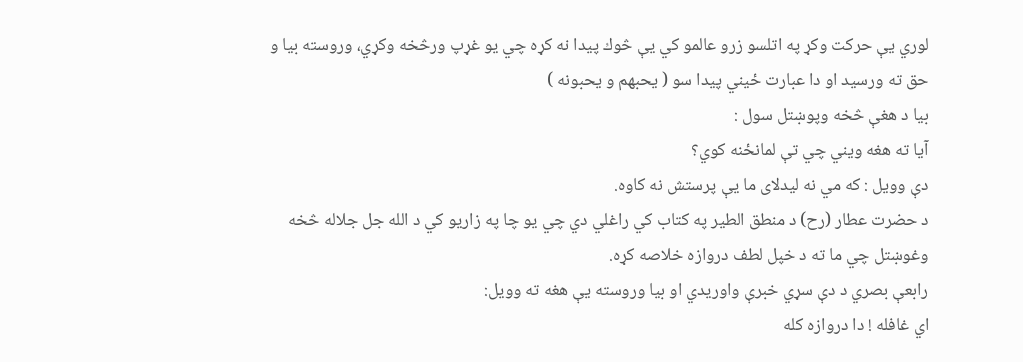لوري يې حركت وكړ په اتلسو زرو عالمو كي يې څوك پيدا نه كړه چي يو غړپ ورڅخه وكړي، وروسته بيا و حق ته ورسيد او دا عبارت ځيني پيدا سو ( يحبهم و يحبونه )
بيا د هغې څخه وپوښتل سول :
آيا ته هغه ويني چي تې لمانځنه كوي؟
دې وويل : كه مي نه ليدلاى ما يې پرستش نه كاوه.
د حضرت عطار (رح) د منطق الطير په كتاب كي راغلي دي چي يو چا په زاريو كي د الله جل جلاله څخه وغوښتل چي ما ته د خپل لطف دروازه خلاصه كړه.
رابعې بصري د دې سړي خبرې واوريدي او بيا وروسته يې هغه ته وويل:
اي غافله ! دا دروازه كله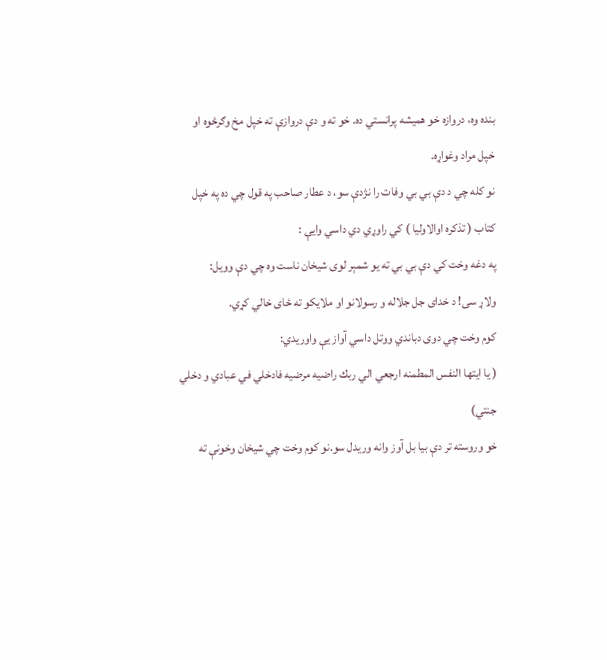بنده وه، دروازه خو هميشه پرانستي ده. خو ته و دې دروازې ته خپل مخ وګرځوه او خپل مراد وغواړه.
نو كله چي د دې بي بي وفات را نژدې سو، د عطار صاحب په قول چي ده په خپل كتاب ( تذكره اوالاوليا ) كي راوړي دي داسي وايې :
په دغه وخت كي دې بي بي ته يو شمېر لوى شيخان ناست وه چي دې وويل:
ولاړ سى! د خداى جل جلاله و رسولانو او ملايكو ته ځاى خالي كړي.
كوم وخت چي دوى دباندي ووتل داسي آواز يې واوريدي:
( يا ايتها النفس المطمنه ارجعي الي ربك راضيه مرضيه فادخلي في عبادي و دخلي جنتي)
خو وروسته تر دې بيا بل آوز وانه وريدل سو.نو كوم وخت چي شيخان وخونې ته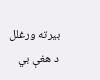بيرته ورغلل د هغې بي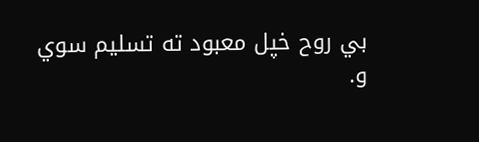بي روح خپل معبود ته تسليم سوي و.